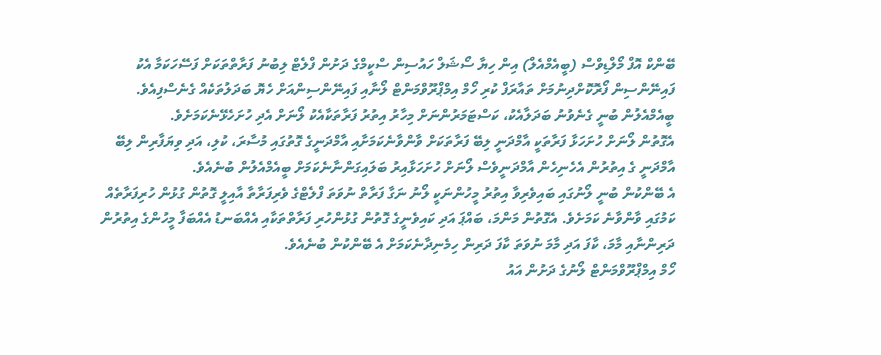ބޭންކް އޮފް މޯލްޑިވްސް (ބީއެމްއެލް) އިން ހިޔާ ސޯޝަލް ހައުސިން ސްކީމްގެ ދަށުން ފްލެޓް ލިބުނު ފަރާތްތަކަށް ފަސޭހަކަމާ އެކު ފައިނޭންސިން ފޯރޮކޮށްދިނުމަށް ތައާރަފް ކުރި ހޯމް އިމްޕްރޫވްމަންޓް ލޯނާއި ފައިނޭންސިންއަށް ހެޔޮ ބަދަލުތަކެއް ގެނެސްފިއެވެ.
ބީއެމްއެލުން ބުނީ ގެނެވުނު ބަދަލާއެކު، ކަސްޓަމަރުންނަށް މިހާރު އިތުރު ފަރާތަކާއެކު ލޯނަށް އެދި ހުށަހެޅޭނެކަމަށެވެ.
އެގޮތުން ލޯނަށް ހުށަހަޅާ ފަރާތަކީ އާމްދަނީ ލިބޭ ފަރާތަކަށް ވާންވާނެކަމަށާއި އާމްދަނީގެ ގޮތުގައި މުސާރަ، ކުލި، އަދި ވިޔަފާރިން ލިބޭ އާމްދަނީ ގެ އިތުރުން އެހެނިހެން އާމްދަނީވެސް ލޯނަށް ހުށަހަޅާއިރު ބަލައިގަންނާނެކަމަށް ބީއެމްއެލުން ބުނެއެވެ.
އެ ބޭންކުން ބުނީ ލޯނުގައި ބައިވެރިވާ އިތުރު މީހުންނަކީ ލޯނު ނަގާ ފަރާތް ނުވަތަ ފްލެޓްގެ ވެރިފަރާތާ އާއިލީ ގޮތުން ގުޅުން ހުރިފަރާތެއް ކަމުގައި ވާންވާނެ ކަމަށެވެ. އެގޮތުން މަންމަ، ބައްޕަ އަދި ކައިވެނީގެ ގޮތުން ގުޅުންހުރި ފަރާތްތަކާއި އެއްބަނޑު އެއްބަފާ މީހުންގެ އިތުރުން ދަރިންނާއި މާމަ، ކާފަ އަދި މާމަ ނުވަތަ ކާފަ ދަރިން ހިމެނިދާނެކަމަށް އެ ބޭންކުން ބުނެއެވެ.
ހޯމް އިމްޕްރޫވްމަންޓް ލޯނުގެ ދަށުން އައު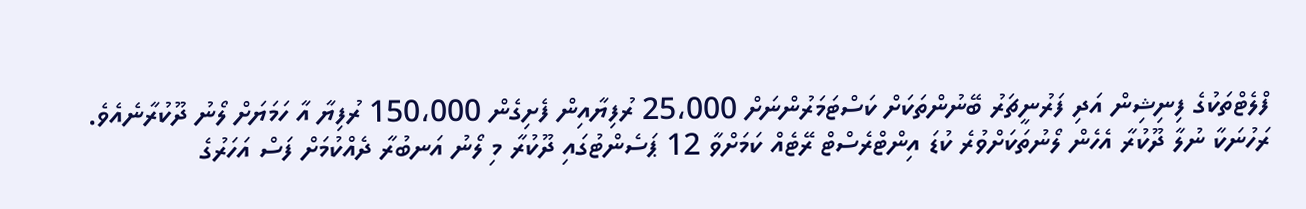ފްލެޓްތަކުގެ ފިނިޝިން އަދި ފަރުނީޗަރު ބޭނުންތަކަށް ކަސްޓަމަރުންނަށް 25،000 ރުފިޔާއިން ފެށިގެން 150،000 ރުފިޔާ އާ ހަމަޔަށް ލޯނު ދޫކުރާނެއެވެ.
ރަހުނަކާ ނުލާ ދޫކުރާ އެހެން ލޯނުތަކަށްވުރެ ކުޑަ އިންޓްރެސްޓް ރޭޓެއް ކަމަށްވާ 12 ޕަސެންޓުގައި ދޫކުރާ މި ލޯނު އަނބުރާ ދެއްކުމަށް ފަސް އަހަރުގެ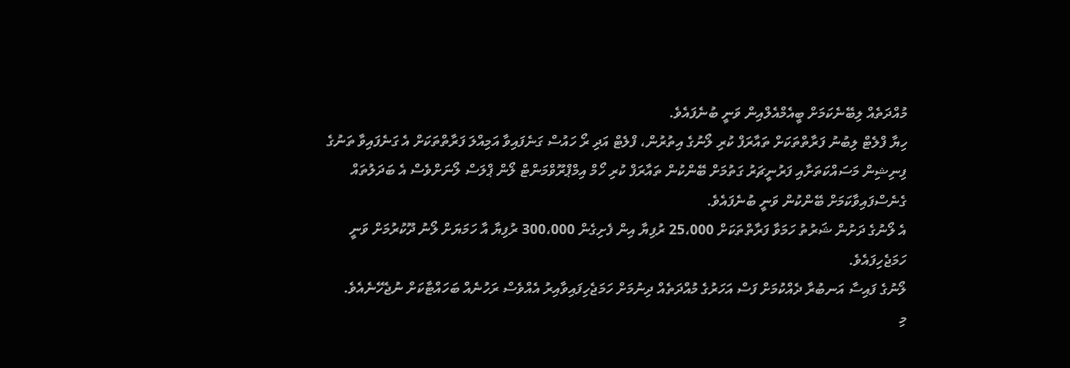މުއްދަތެއް ލިބޭނެކަމަށް ބީއެމްއެލްއިން ވަނީ ބުނެފައެވެ.
ހިޔާ ފްލެޓް ލިބުނު ފަރާތްތަކަށް ތައާރަފް ކުރި ލޯނުގެ އިތުރުން، ފްލެޓް އަދި ރޯ ހައުސް ގަނެފައިވާ އަމިއްލަ ފަރާތްތަކަށް އެ ގަނެފައިވާ ތަނުގެ ފިނިޝިން މަސައްކަތަށާއި ފަރުނީޗަރު ގަތުމަށް ބޭންކުން ތައާރަފް ކުރި ހޯމް އިމްޕްރޫވްމަންޓް ލޯން ޕްލަސް ލޯނަށްވެސް އެ ބަދަލުތައް ގެނެސްފައިވާކަމަށް ބޭންކުން ވަނީ ބުނެފައެވެ.
އެ ލޯނުގެ ދަށުން ޝަރުތު ހަމަވާ ފަރާތްތަކަށް 25،000 ރުފިޔާ އިން ފެށިގެން 300،000 ރުފިޔާ އާ ހަމަޔަށް ލޯނު ދޫކުރުމަށް ވަނީ ހަމަޖެހިފައެވެ.
ލޯނުގެ ފައިސާ އަނބުރާ ދެއްކުމަށް ފަސް އަހަރުގެ މުއްދަތެއް ދިނުމަށް ހަމަޖެހިފައިވާއިރު އެއްވެސް ރަހުނެއް ބަހައްޓާކަށް ނުޖެހޭނެއެވެ.
މި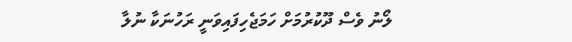ލޯނު ވެސް ދޫކުރުމަށް ހަމަޖެހިފައިވަނީ ރަހުނަކާ ނުލާ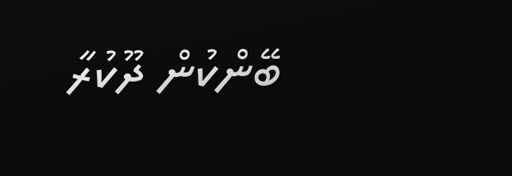ބޭންކުން ދޫކުރާ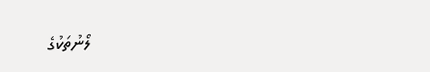ލޯނުތަކުގެ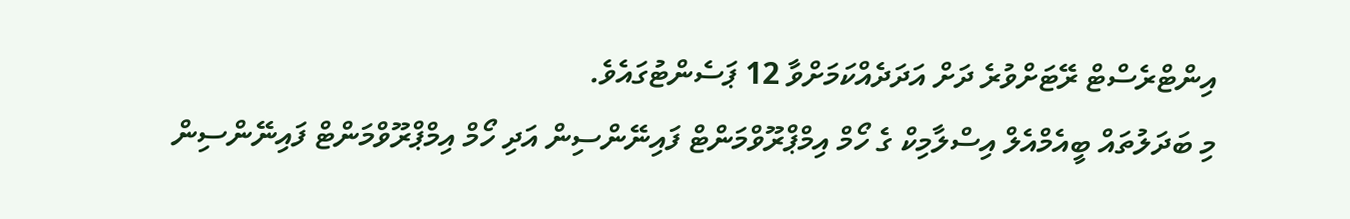އިންޓްރެސްޓް ރޭޓަށްވުރެ ދަށް އަދަދެއްކަމަށްވާ 12 ޕަސެންޓުގައެވެ.
މި ބަދަލުތައް ބީއެމްއެލް އިސްލާމިކް ގެ ހޯމް އިމްޕްރޫވްމަންޓް ފައިނޭންސިން އަދި ހޯމް އިމްޕްރޫވްމަންޓް ފައިނޭންސިން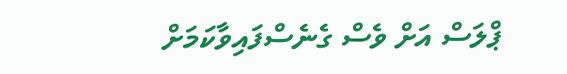ޕްލަސް އަށް ވެސް ގެނެސްފައިވާކަމަށް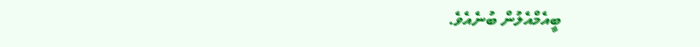ބީއެމްއެލުން ބުނެއެވެ.